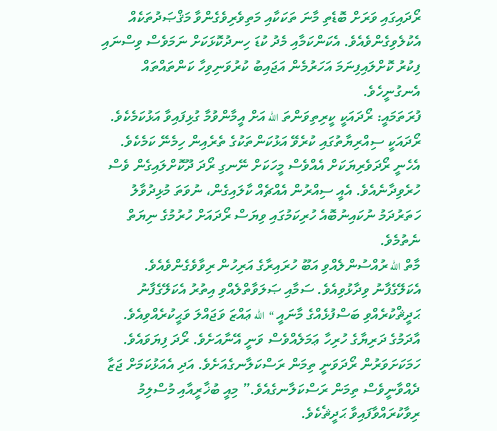ރޯދައިގައި ވަރަށް ބޮޑެތި މާނަ ތަކަކާއި މަތިވެރިވެގެންވާ މަޤްޞަދުތަކެއް އެކުލެވިގެންވެއެވެ. އެކަންކަމާއި މެދު ކުޑަ ހިނދުކޮޅަކަށް ނަމަވެސް ވިސްނައި ފިކުރު ކޮށްލައިފިނަމަ އަހަރުމެން އަޖައިބު ކުރުވަނިވިހާ ކަންތައްތައް އެނގުނީހެވެ.
ފުރަތަމައީ: ރޯދައަކީ ކީރިތިވަންތަ الله އަށް އީމާންވުމާ ގުޅިފައިވާ އަޅުކަމެކެވެ. ރޯދައަކީ ސިއްރިޔާތުގައި ކުރެވޭ އަޅުކަންތަކުގެ ތެރެއިން ހިމެނޭ ކަމެކެވެ. އެހެނީ ރޯދަވެރިޔަކަށް އެއްވެސް މީހަކަށް ނޭނގި ރޯދަ ދޫކޮށްލައިގެން ވެސް ހުރެވިދާނެއެވެ. އެއީ ސިއްރުން އެއްޗެއް ކާލައިގެން، ނުވަތަ މުޅިދުވާލު ހަތަރުދަމު ނުކައިނުބޮއެ ހުރިކަމުގައި ވިޔަސް ރޯދައަށް ހުރުމުގެ ނިޔަތް ނެތުމެވެ.
މާތް الله ރުއްސުންލެއްވި އަބޫ ހުރައިރާގެ އަރިހުން ރިވާވެގެންވެއެވެ. އެކަލޭގެފާނު ވިދާޅުވިއެވެ. ސަމާއި ޞަލަވާތްލެއްވި އިތުރު އެކަލޭގެފާނު ޙަދީޘްކުރެއްވި ބަސްފުޅެއްގެ މާނައީ “الله ޢައްޒަ ވަޖައްލަ ވަޙީކުރެއްވިއެވެ. އާދަމުގެ ދަރިޔާގެ ހުރިހާ ޢަމަލެއްވެސް ވަނީ އޭނާއަށެވެ. ރޯދަ ފިޔަވައެވެ. ހަމަކަށަވަރުން ރޯދަވަނީ ތިމަން ރަސްކަލާނގެއަށެވެ. އަދި އެއަޅުކަމަށް ޖަޒާ ދެއްވާނީވެސް ތިމަން ރަސްކަލާނގެއެވެ.” މިއީ ބުޚާރީއާއި މުސްލިމު ރިވާކުރައްވާފައިވާ ޙަދީޘެކެވެ.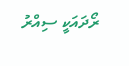ރޯދައަކީ ސިއްރު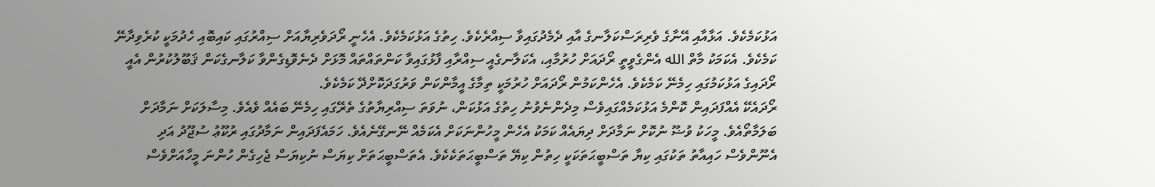އަޅުކަމެކެވެ. އަޅާއާއި އޭނާގެ ވެރިރަސްކަލާނގެ އާއި ދެމެދުގައިވާ ސިއްރެކެވެ. ހިތުގެ އަޅުކަމެކެވެ. އެހެނީ ރޯދަވެރިޔާއަށް ސިއްރުގައި ކައިބޮއި ހެދުމަކީ ކުރެވިދާނޭ ކަމެކެވެ. އެކަމަކު މާތް الله އެންގެވީތީ ރޯދައަށް ހުރުމާއި، އެކަލާނގެއީ ސިއްރާއި ފާޅުގައިވާ ކަންތައްތައް މޮޅަށް ދެނެވޮޑިގެންވާ ކަލާނގެކަން ޤަބޫލުކުރުން އެއީ ރޯދައިގެ އަޅުކަމުގައި ހިމެނޭ ކަމެކެވެ. އެހެންކަމުން ރޯދައަށް ހުރުމަކީ ތިމާގެ އީމާންކަން ވަރުގަދަކޮށްދޭ ކަމެކެވެ.
ރޯދައެކޭ އެއްފަދައިން ކޮންމެ އަޅުކަމެއްގައިވެސް މިދެންނެވުނު ހިތުގެ އަޅުކަން، ނުވަތަ ސިއްރިޔާތުގެ ތެރޭގައި ހިމެނޭ ބައެއް ވެއެވެ. މިސާލަކަށް ނަމާދަށް ބަލަމާތޯއެވެ. މީހަކު ވުޟޫ ނުކޮށް ނަމާދަށް ދިޔައެއް ކަމަކު އެހެން މީހުންނަކަށް އެކަމެއް ނޭނގޭނެއެވެ. ހަމައެފަދައިން ނަމާދުގައި ރުކޫޢު ސުޖޫދު އަދި އެނޫންވެސް ހައިއާތު ތަކުގައި ކިޔާ ތަސްބީޙަތަކަކީ ހިތުން ކިޔޭ ތަސްބީޙަތަކެކެވެ. އެތަސްބީޙަތަށް ކިޔަސް ނުކިޔަސް ޖެހިގެން ހުންނަ މީހާއަށްވެސް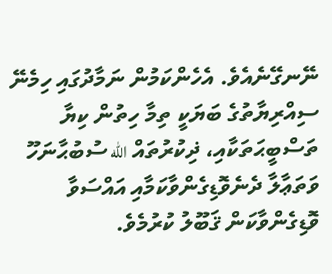ނޭނގޭނެއެވެ. އެހެންކަމުން ނަމާދުގައި ހިމެނޭ ސިއްރިޔާތުގެ ބަޔަކީ ތިމާ ހިތުން ކިޔާ ތަސްބީޙަތަކާއި، ޛިކުރުތައް الله ސުބުޙާނަހޫ ވަތަޢާލާ ދެނެވޮޑިގެންވާކަމާއި އައްސަވާ ވޮޑިގެންވާކަން ޤަބޫލު ކުރުމެވެ.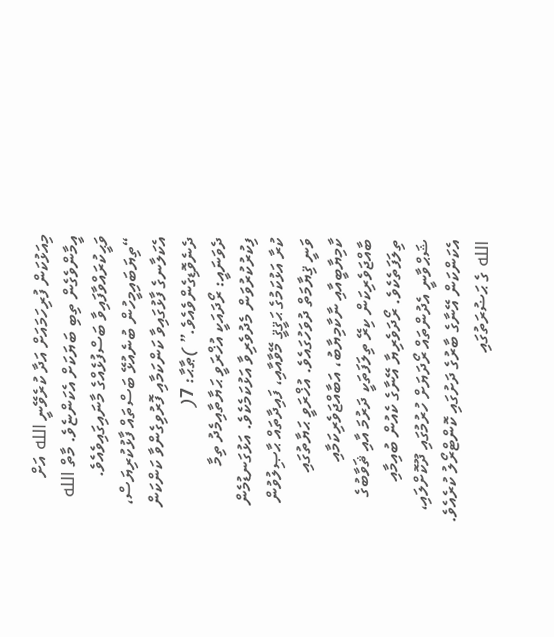މިއަޅުކަން ފުރިހަމައަށް އަދާ ކުރެވޭނީ الله އަށް އީމާންވެގެން ތިބި ބަޔަކަށް އެކަންޏެވެ. މާތް الله ވަޙީކުރައްވާފައިވާ ބަސްފުޅެއްގެ މާނައިގައިވެއެވެ. “ތިޔަބައިމީހުން ބުނެއުޅޭ ބަސްތައް ފާޅުކުރިޔަސް، އެކަލާނގެ ފާޅުގައިވާ ކަންކަމާއި ފޮރުވިގެންވާ ކަންކަން ދެނެވޮޑިގެންވެއެވެ.” )ޠާޙާ: 7(
ދެވަނައީ: ރޯދައަކީ އުޚްރަވީ ޙަޔާތާއިމެދު ތިމާ ފިކުރުކުރުވަން މެދުވެރިވާ އަޅުކަމެކެވެ. އަޅުގަނޑުމެން ކުރާ އަޅުކަމުގެ ޙަޤީޤީ މޭވާއާއި، ފައިދާތައް ޙާޞިލުވުން ވަނީ ޤިޔާމަތް ދުވަހުގައެވެ. އުޚްރަވީ ޙަޔާތުގައި ކާމިޔާބީއާއި ނާކާމިޔާބު، އަބާއްޖަވެރިކަމާއި ބާއްޖަވެރިކަން ކިރޭ ތިލަފަތަކީ ދަރުމަ އާއި ޘަވާބުގެ ތިލަފަތެކެވެ. ރޯދަވެރިޔާ އޭނާގެ ކެއުން ބުއިމާއި ޝަޙްވާނީ އެދުންތައް ރޯދަޔަށް ހުރުމުގައި ދޫކޮށްލައި، އެކަންކަން އޭނާގެ ބާރުގެ ދަށުގައި ކޮންޓްރޯލު ކުރެއެވެ. الله ގެ ޙަޟުރަތުގައި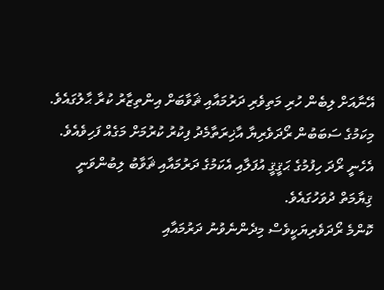އޭނާއަށް ލިބެން ހުރި މަތިވެރި ދަރުމައާއި ޘަވާބަށް އިންތިޒާރު ކުރާ ޙާލުގައެވެ. މިކަމުގެ ސަބަބުން ރޯދަވެރިޔާ އާޚިރަތާމެދު ފިކުރު ކުރުމަށް މަގެއް ފަހިވެއެވެ. އެހެނީ ރޯދަ ހިފުމުގެ ޙަޤީޤީ އުފަލާއި އެކަމުގެ ދަރުމައާއި ޘަވާބު ލިބުންވަނީ ޤިޔާމަތް ދުވަހުގައެވެ.
ކޮންމެ ރޯދަވެރިޔަކީވެސް މިދެންނެވުނު ދަރުމައާއި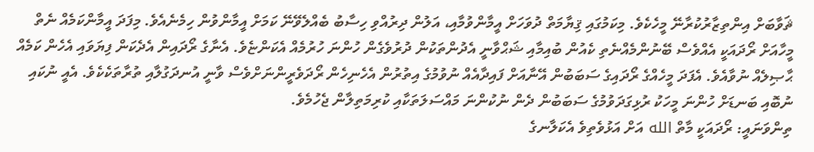ޘަވާބަށް އިންތިޒާރުކުރާނޭ މީހެކެވެ. މިކަމުގައި ޤިޔާމަތް ދުވަހަށް އީމާންވުމާއި، އަލުން ދިރުއްވި ހިސާބު ބެއްލެވޭނޭ ކަމަށް އީމާންވުން ހިމެނެއެވެ. މިފަދަ އީމާންކަމެއް ނެތް މީހާއަށް ރޯދައަކީ އެއްވެސް ބޭނުންމެއްނެތި ކެއުން ބުއިމާއި ޝަޙްވާނީ އެދުންތަކުން ދުރުވެގެން ހުންނަ ހުރުމެއް އެކަންޏެވެ. އެނާގެ ރޯދައިން އެދެކަން ފިޔަވައި އެހެން ކަމެއް ޙާޞިލެއް ނުވާއެވެ. އެފަދަ މީހެއްގެ ރޯދައިގެ ސަބަބުން އޭނާއަށް ފައިދާއެއް ނުވުމުގެ އިތުރުން އެހެނިހެން ރޯދަވެރީންނަށްވެސް ވާނީ އުނދަގުލާއި ތުރާތަކެކެވެ. އެއީ ނުކައި ނުބޮއި ބަނޑަށް ހުންނަ މީހަކު ރުޅިގަދަވުމުގެ ސަބަބުން ދެން ނުކުންނަ މައްސަލަތަކާއި ކުރިމަތިލާން ޖެހުމެވެ.
ތިންވަނައީ: ރޯދައަކީ މާތް الله އަށް އަޅުވެތިވެ އެކަލާނގެ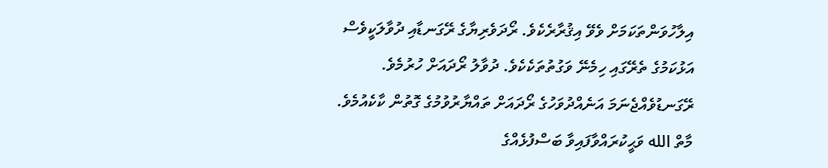އިލާހުވަންތަކަމަށް ވެވޭ އިޤުރާރެކެވެ. ރޯދަވެރިޔާގެ ރޭގަނޑާއި ދުވާލަކީވެސް އަޅުކަމުގެ ތެރޭގައި ހިމެނޭ ވަގުތުތަކެކެވެ. ދުވާލު ރޯދައަށް ހުރުމެވެ. ރޭގަނޑުވެއްޖެނަމަ އަނެއްދުވަހުގެ ރޯދައަށް ތައްޔާރުވުމުގެ ގޮތުން ކާކެއުމެވެ. މާތް الله ވަޙީކުރައްވާފައިވާ ބަސްފުޅެއްގެ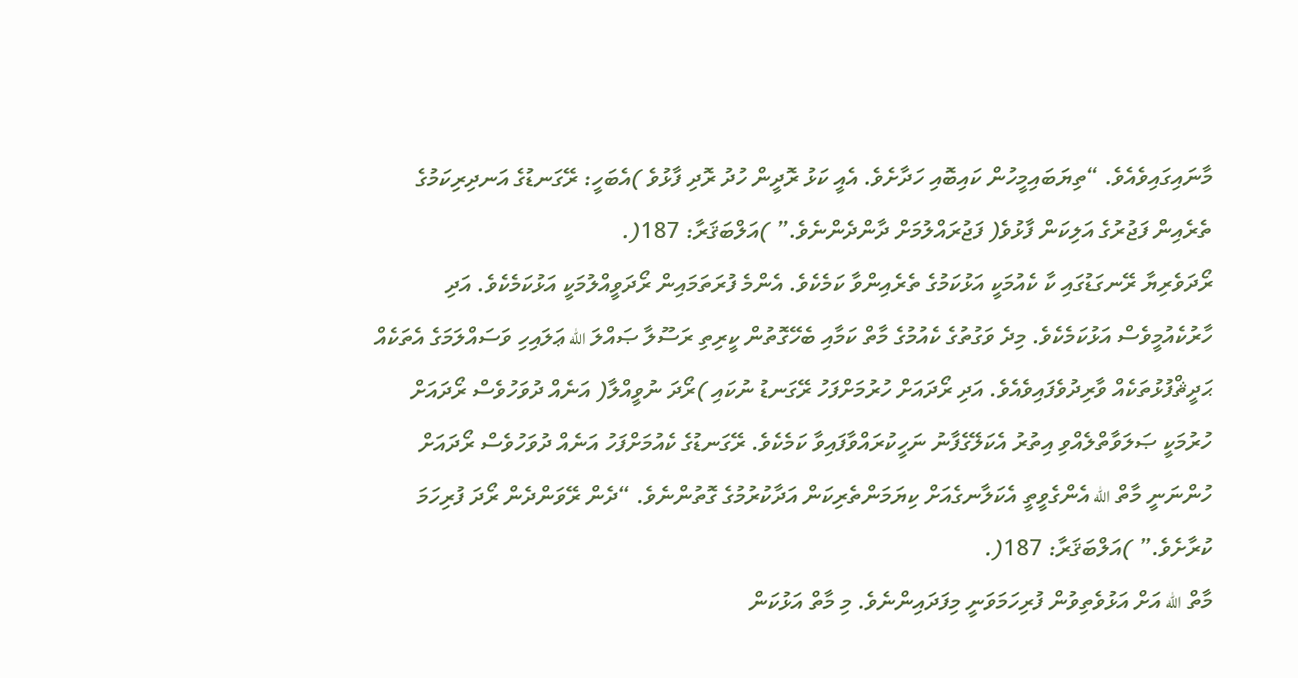މާނައިގައިވެއެވެ. “ތިޔަބައިމީހުން ކައިބޮއި ހަދާށެވެ. އެއީ ކަޅު ރޮދީން ހުދު ރޮދި ފާޅުވެ )އެބަހީ: ރޭގަނޑުގެ އަނދިރިކަމުގެ ތެރެއިން ފަޖުރުގެ އަލިކަން ފާޅުވެ( ފަޖުރައްލުމަށް ދާންދެންނެވެ.” )އަލްބަޤަރާ: 187(.
ރޯދަވެރިޔާ ރޭނގަޑުގައި ކާ ކެއުމަކީ އަޅުކަމުގެ ތެރެއިންވާ ކަމެކެވެ. އެންމެ ފުރަތަމައިން ރޯދަވީއްލުމަކީ އަޅުކަމެކެވެ. އަދި ހާރުކެއުމީވެސް އަޅުކަމެކެވެ. މިދެ ވަގުތުގެ ކެއުމުގެ މާތް ކަމާއި ބެހޭގޮތުން ކީރިތި ރަސޫލާ ޞައްލަ الله ޢަލައިހި ވަސައްލަމަގެ އެތަކެއް ޙަދީޘްފުޅުތަކެއް ވާރިދުވެފައިވެއެވެ. އަދި ރޯދައަށް ހުރުމަށްފަހު ރޭގަނޑު ނުކައި )ރޯދަ ނުވީއްލާ( އަނެއް ދުވަހުވެސް ރޯދައަށް ހުރުމަކީ ޞަލަވާތްލެއްވި އިތުރު އެކަލޭގެފާނު ނަހީކުރައްވާފައިވާ ކަމެކެވެ. ރޭގަނޑުގެ ކެއުމަށްފަހު އަނެއް ދުވަހުވެސް ރޯދައަށް ހުންނަނީ މާތް الله އެންގެވީތީ އެކަލާނގެއަށް ކިޔަމަންތެރިކަން އަދާކުރުމުގެ ގޮތުންނެވެ. “ދެން ރޭވަންދެން ރޯދަ ފުރިހަމަ ކުރާށެވެ.” )އަލްބަޤަރާ: 187(.
މާތް الله އަށް އަޅުވެތިވުން ފުރިހަމަވަނީ މިފަދައިންނެވެ. މި މާތް އަޅުކަން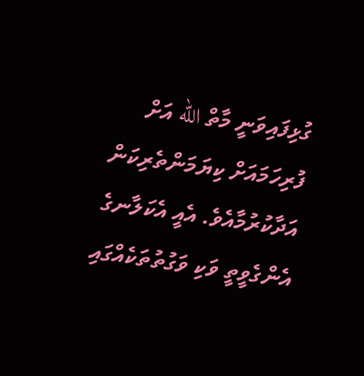ގުޅިފައިވަނީ މާތް الله އަށް ފުރިހަމައަށް ކިޔަމަންތެރިކަން އަދާކުރުމާއެވެ. އެއީ އެކަލާނގެ އެންގެވީތީ ވަކި ވަގުތުތަކެއްގައި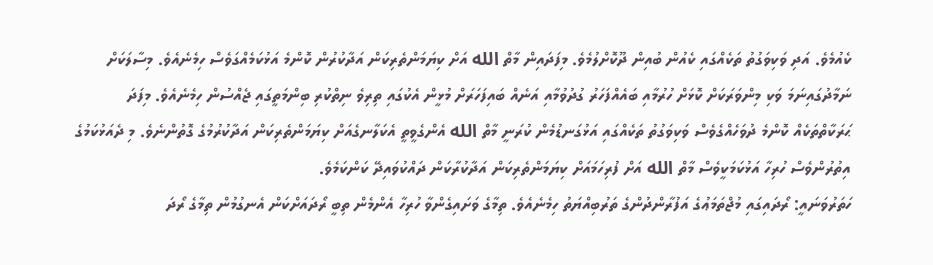ކެއުމެވެ. އަދި ވަކިވަގުތު ތަކެއްގައި ކެއުން ބުއިން ދޫކޮށްލުމެވެ. މިފަދައިން މާތް الله އަށް ކިޔަމަންތެރިކަން އަދާކުރުން ކޮންމެ އަޅުކަމެއްގަވެސް ހިމެނެއެވެ. މިސާލަކަށް ނަމާދުގައިނަމަ ވަކި މިންވަރަކަށް ކޮޅަށް ހުރުމާއި ބައެއްފަހަރު ގުދުވުމާއި އަނެއް ބައިފަހަރަށް މުޅީން އެކުގައި ތިރިވެ ނިތްކުރި ބިންމަތީގައި ޖެއްސުން ހިމެނެއެވެ. މިފަދަ ޙަރަކާތްތަކެއް ކޮންމެ ދުވަހެއްގެވެސް ވަކިވަގުތު ތަކެއްގައި އަޅުގަނޑުމެން ކުރަނީ މާތް الله އެންގެވީތީ އެކަލާނގެއަށް ކިޔަމަންތެރިކަން އަދާކުރުމުގެ ގޮތުންނެވެ. މި ދެއަޅުކަމުގެ އިތުރުންވެސް ހުރިހާ އަޅުކަމަކީވެސް މާތް الله އަށް ފުރިހަމައަށް ކިޔަމަންތެރިކަން އަދާކުރާކަން ދައްކުވައިދޭ ކަންކަމެވެ.
ހަތަރުވަނައީ: ރޯދައިގައި މުޖްތަމަޢުގެ އަފުރާންދުންގެ ތަރުބިއްޔަތު ހިމެނެއެވެ. ތިމާގެ ވަށައިގެންވާ ހުރިހާ އެންމެން ތިބީ ރޯދައަށްކަން އެނގުމުން ތިމާގެ ރޯދަ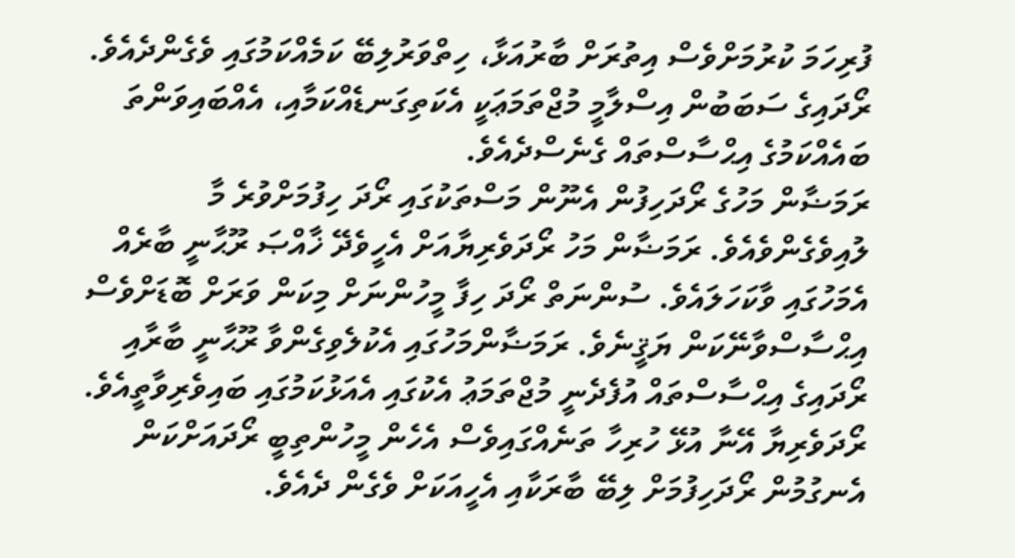ފުރިހަމަ ކުރުމަށްވެސް އިތުރަށް ބާރުއަޅާ، ހިތްވަރުލިބޭ ކަމެއްކަމުގައި ވެގެންދެއެވެ. ރޯދައިގެ ސަބަބުން އިސްލާމީ މުޖްތަމަޢަކީ އެކަތިގަނޑެއްކަމާއި، އެއްބައިވަންތަ ބައެއްކަމުގެ އިޙްސާސްތައް ގެނެސްދެއެވެ.
ރަމަޟާން މަހުގެ ރޯދަހިފުން އެނޫން މަސްތަކުގައި ރޯދަ ހިފުމަށްވުރެ މާ ލުއިވެގެންވެއެވެ. ރަމަޟާން މަހު ރޯދަވެރިޔާއަށް އެހީވެދޭ ޚާއްޞަ ރޫޙާނީ ބާރެއް އެމަހުގައި ވާކަހަލައެވެ. ސުންނަތް ރޯދަ ހިފާ މީހުންނަށް މިކަން ވަރަށް ބޮޑަށްވެސް އިޙްސާސްވާނޭކަން ޔަޤީނެވެ. ރަމަޟާންމަހުގައި އެކުލެވިގެންވާ ރޫޙާނީ ބާރާއި ރޯދައިގެ އިޙްސާސްތައް އުފެދެނީ މުޖްތަމަޢު އެކުގައި އެއަޅުކަމުގައި ބައިވެރިވާތީއެވެ. ރޯދަވެރިޔާ އޭނާ އުޅޭ ހުރިހާ ތަނެއްގައިވެސް އެހެން މީހުންތިބީ ރޯދައަށްކަން އެނގުމުން ރޯދަހިފުމަށް ލިބޭ ބާރަކާއި އެހީއަކަށް ވެގެން ދެއެވެ.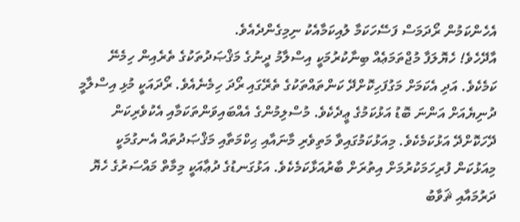އެހެންކަމުން ރޯދަމަސް ފަސޭހަކަމާ ލުއިކަމާއެކު ނިމިގެންދެއެވެ.
އާދޭހެވެ! ހެޔޮލަފާ މުޖްތަމަޢެއް ބިނާކުރުމަކީ އިސްލާމު ދީނުގެ މަޤްޞަދުތަކުގެ ތެރެއިން ހިމެނޭ ކަމެކެވެ. އަދި އެކަމަށް މަގުފަހިކޮށްދޭ ކަންތައްތަކުގެ ތެރޭގައި ރޯދަ ހިމެނެއެވެ. ރޯދައަކީ މުޅި އިސްލާމީ ދުނިޔެއަށް އަންނަ ބޮޑު އަޅުކަމުގެ ޢީދެކެވެ. މުސްލިމުންގެ އެއްބައިވަންތަކަމާއި އެކުވެރިކަން ދޭހަކޮށްދޭ އަޅުކަމެކެވެ. މިއަޅުކަމުގައިވާ މަތިވެރި މާނައާއި ޙިކްމަތާއި މަޤްޞަދުތައް އެނގުމަކީ މިއަޅުކަން ފުރިހަމަކުރުމަށް އިތުރަށް ބާރުއަޅާކަމެކެވެ. އަޅުގަނޑުގެ ދުޢާއަކީ މިމާތް މައްސަރުގެ ހެޔޮ ދަރުމައާއި ޘަވާބު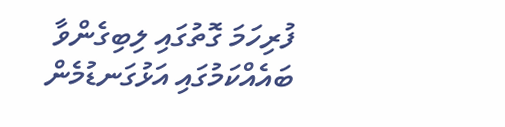ފުރިހަމަ ގޮތުގައި ލިބިގެންވާ ބައެއްކަމުގައި އަޅުގަނޑުމެން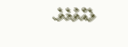ލެއްވުމެވެ.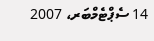14 ސެޕްޓެމްބަރ، 2007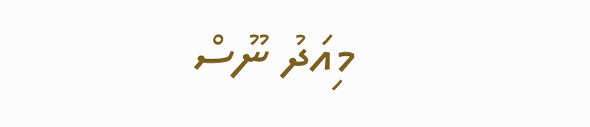މިއަދު ނޫސް